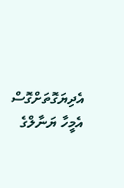އެދިޔަގޮތަށްގޮސް އެމީހާ ޔަނާލްގެ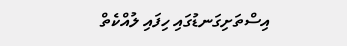އިސްތަށިގަނޑުގައި ހިފައި ލުއްކެތް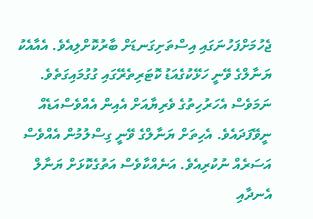ޖެހުމަށްފަހުނަގައި އިސްތަށިގަނޑަށް ބާރުކޮށްލިއެވެ. އެއާއެކު ޔަނާލްގެ ވޭނީ ހަޅޭކުގެއަޑު ކޮޓަރިތެރޭގައި ގުގުމައިގަތެވެ. ނަމަވެސް އެހަރުހިތުގެ ވެރިޔާއަށް އެއިން އެއްވެސްއަޑެއް ނީވޭފަދައެވެ. އެހިތަށް ޔަނާލްގެ ވޭނީ ގިސްލުމުން އެއްވެސް އަސަރެއް ނުކުރިއެވެ. އަނެއްކާވެސް އަތުގެކޮޅަށް ޔަނާލް އެނދާއި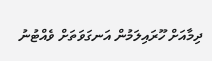ދިމާއަށް ހޫރައިލަމުން އަނގަވަތަށް ވެއްޓުނު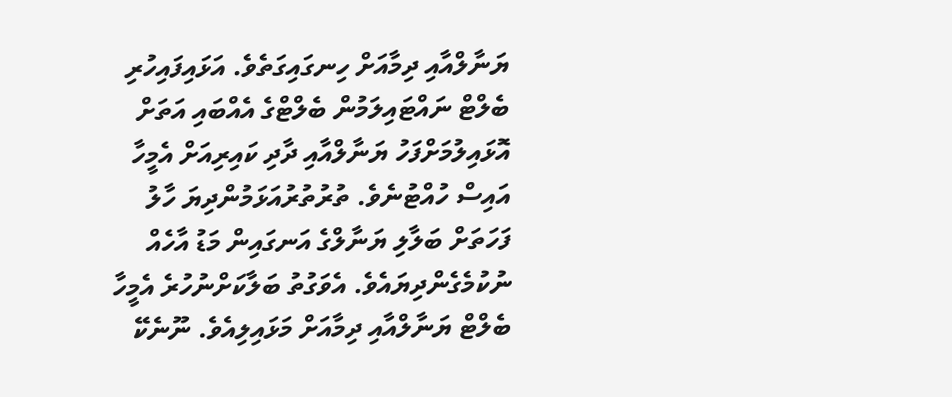ޔަނާލްއާއި ދިމާއަށް ހިނގައިގަތެވެ. އަޅައިފައިހުރި ބެލްޓް ނައްޓައިލަމުން ބެލްޓްގެ އެއްބައި އަތަށް އޮޅައިލުމަށްފަހު ޔަނާލްއާއި ދާދި ކައިރިއަށް އެމީހާ އައިސް ހުއްޓުނެވެ. ތުރުތުރުއަޅަމުންދިޔަ ހާލު ފަހަތަށް ބަލާލި ޔަނާލްގެ އަނގައިން މަޑު އާހެއް ނުކުމެގެންދިޔައެވެ. އެވަގުތު ބަލާކަށްނުހުރެ އެމީހާ ބެލްޓް ޔަނާލްއާއި ދިމާއަށް މަޅައިލިއެވެ. ނޫނެކޭ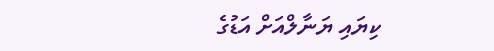ކިޔައި ޔަނާލްއަށް އަޑުގެ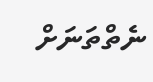ނެތްތަނަށް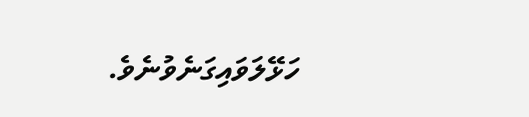ހަޅޭލަވައިގަނެވުނެވެ.